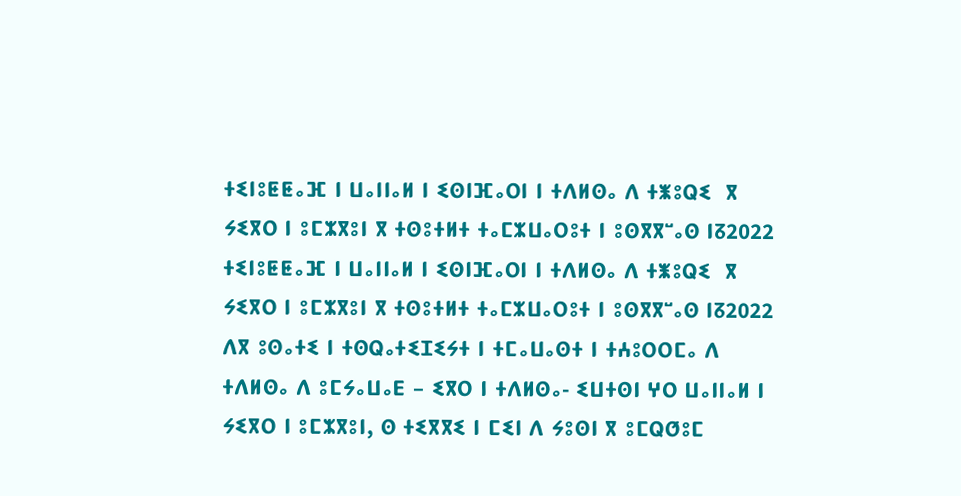ⵜⵉⵏⵓⵟⵟⴰⴼ ⵏ ⵡⴰⵏⵏⴰⵍ ⵏ ⵉⵙⵏⴼⴰⵔⵏ ⵏ ⵜⴷⵍⵙⴰ ⴷ ⵜⵥⵓⵕⵉ  ⴳ ⵢⵉⴳⵔ ⵏ ⵓⵎⵣⴳⵓⵏ ⴳ ⵜⵙⵓⵜⵍⵜ ⵜⴰⵎⵣⵡⴰⵔⵓⵜ ⵏ ⵓⵙⴳⴳⵯⴰⵙ ⵏⵒ2022
ⵜⵉⵏⵓⵟⵟⴰⴼ ⵏ ⵡⴰⵏⵏⴰⵍ ⵏ ⵉⵙⵏⴼⴰⵔⵏ ⵏ ⵜⴷⵍⵙⴰ ⴷ ⵜⵥⵓⵕⵉ  ⴳ ⵢⵉⴳⵔ ⵏ ⵓⵎⵣⴳⵓⵏ ⴳ ⵜⵙⵓⵜⵍⵜ ⵜⴰⵎⵣⵡⴰⵔⵓⵜ ⵏ ⵓⵙⴳⴳⵯⴰⵙ ⵏⵒ2022
ⴷⴳ ⵓⵙⴰⵜⵉ ⵏ ⵜⵙⵕⴰⵜⵉⵊⵉⵢⵜ ⵏ ⵜⵎⴰⵡⴰⵙⵜ ⵏ ⵜⵄⵓⵔⵔⵎⴰ ⴷ ⵜⴷⵍⵙⴰ ⴷ ⵓⵎⵢⴰⵡⴰⴹ – ⵉⴳⵔ ⵏ ⵜⴷⵍⵙⴰ- ⵉⵡⵜⵙⵏ ⵖⵔ ⵡⴰⵏⵏⴰⵍ ⵏ ⵢⵉⴳⵔ ⵏ ⵓⵎⵣⴳⵓⵏ, ⵙ ⵜⵉⴳⴳⵉ ⵏ ⵎⵉⵏ ⴷ ⵢⵓⵙⵏ ⴳ ⵓⵎⵕⵚⵓⵎ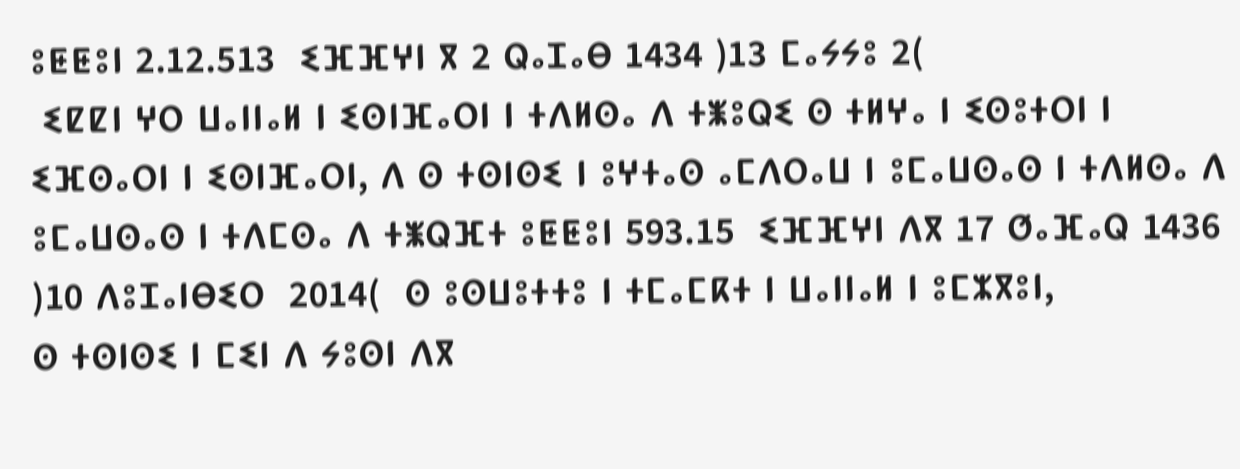ⵓⵟⵟⵓⵏ 2.12.513  ⵉⴼⴼⵖⵏ ⴳ 2 ⵕⴰⵊⴰⴱ 1434 )13 ⵎⴰⵢⵢⵓ 2(
 ⵉⵇⵇⵏ ⵖⵔ ⵡⴰⵏⵏⴰⵍ ⵏ ⵉⵙⵏⴼⴰⵔⵏ ⵏ ⵜⴷⵍⵙⴰ ⴷ ⵜⵥⵓⵕⵉ ⵙ ⵜⵍⵖⴰ ⵏ ⵉⵙⵓⵜⵔⵏ ⵏ ⵉⴼⵙⴰⵔⵏ ⵏ ⵉⵙⵏⴼⴰⵔⵏ, ⴷ ⵙ ⵜⵙⵏⵙⵉ ⵏ ⵓⵖⵜⴰⵙ ⴰⵎⴷⵔⴰⵡ ⵏ ⵓⵎⴰⵡⵙⴰⵙ ⵏ ⵜⴷⵍⵙⴰ ⴷ ⵓⵎⴰⵡⵙⴰⵙ ⵏ ⵜⴷⵎⵙⴰ ⴷ ⵜⵥⵕⴼⵜ ⵓⵟⵟⵓⵏ 593.15  ⵉⴼⴼⵖⵏ ⴷⴳ 17 ⵚⴰⴼⴰⵕ 1436  )10 ⴷⵓⵊⴰⵏⴱⵉⵔ  2014(  ⵙ ⵓⵙⵡⵓⵜⵜⵓ ⵏ ⵜⵎⴰⵎⴽⵜ ⵏ ⵡⴰⵏⵏⴰⵍ ⵏ ⵓⵎⵣⴳⵓⵏ,
ⵙ ⵜⵙⵏⵙⵉ ⵏ ⵎⵉⵏ ⴷ ⵢⵓⵙⵏ ⴷⴳ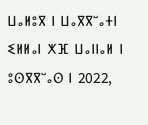ⵡⴰⵍⵓⴳ ⵏ ⵡⴰⴳⴳⵯⴰⵜⵏ ⵉⵍⵍⴰⵏ ⵅⴼ ⵡⴰⵏⵏⴰⵍ ⵏ ⵓⵙⴳⴳⵯⴰⵙ ⵏ 2022,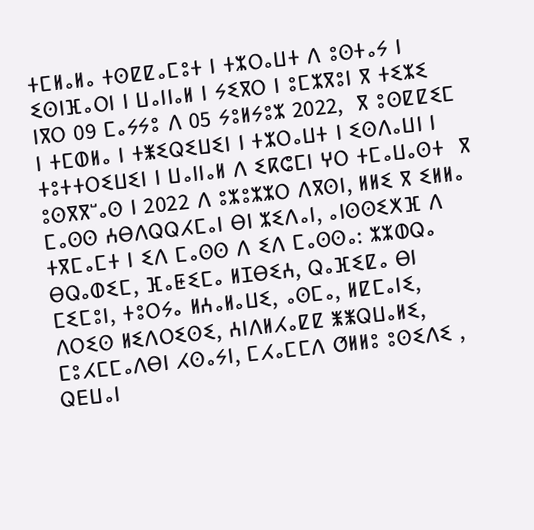ⵜⵎⵍⴰⵍⴰ ⵜⵙⵇⵇⴰⵎⵓⵜ ⵏ ⵜⵣⵔⴰⵡⵜ ⴷ ⵓⵙⵜⴰⵢ ⵏ ⵉⵙⵏⴼⴰⵔⵏ ⵏ ⵡⴰⵏⵏⴰⵍ ⵏ ⵢⵉⴳⵔ ⵏ ⵓⵎⵣⴳⵓⵏ ⴳ ⵜⵉⵣⵉ ⵏⴳⵔ 09 ⵎⴰⵢⵢⵓ ⴷ 05 ⵢⵓⵍⵢⵓⵣ 2022,  ⴳ ⵓⵙⵇⵇⵉⵎ ⵏ ⵜⵎⵀⵍⴰ ⵏ ⵜⵥⵉⵕⵉⵡⵉⵏ ⵏ ⵜⵣⵔⴰⵡⵜ ⵏ ⵉⵙⴷⴰⵡⵏ ⵏ ⵜⵓⵜⵜⵔⵉⵡⵉⵏ ⵏ ⵡⴰⵏⵏⴰⵍ ⴷ ⵉⴽⵛⵎⵏ ⵖⵔ ⵜⵎⴰⵡⴰⵙⵜ  ⴳ ⵓⵙⴳⴳⵯⴰⵙ ⵏ 2022 ⴷ ⵓⵣⵓⵣⵣⵔ ⴷⴳⵙⵏ, ⵍⵍⵉ ⴳ ⵉⵍⵍⴰ ⵎⴰⵙⵙ ⵄⴱⴷⵕⵕⵃⵎⴰⵏ ⴱⵏ ⵣⵉⴷⴰⵏ, ⴰⵏⵙⵙⵉⵅⴼ ⴷ ⵜⴳⵎⴰⵎⵜ ⵏ ⵉⴷ ⵎⴰⵙⵙ ⴷ ⵉⴷ ⵎⴰⵙⵙⴰ: ⵣⵣⵀⵕⴰ  ⴱⵕⴰⵀⵉⵎ, ⴼⴰⵟⵉⵎⴰ ⵍⵊⴱⵉⵄ, ⵕⴰⴼⵉⵇⴰ ⴱⵏ ⵎⵉⵎⵓⵏ, ⵜⵓⵔⵢⴰ ⵍⵄⴰⵍⴰⵡⵉ, ⴰⵙⵎⴰ, ⵍⵇⵎⴰⵏⵉ, ⴷⵔⵉⵙ ⵍⵉⴷⵔⵉⵙⵉ, ⵄⵏⴷⵍⵃⴰⵇⵇ ⵥⵥⵕⵡⴰⵍⵉ, ⵎⵓⵃⵎⵎⴰⴷⴱⵏ ⵃⵙⴰⵢⵏ, ⵎⵃⴰⵎⵎⴷ ⵚⵍⵍⵓ ⵓⵙⵉⴷⵉ , ⵕⴹⵡⴰⵏ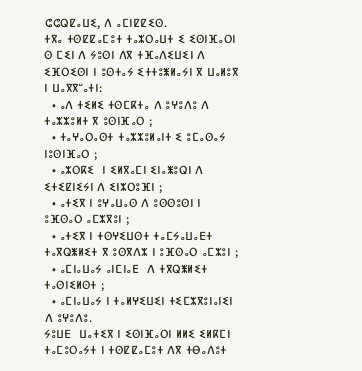ⵛⵛⵕⵇⴰⵡⵉ, ⴷ ⴰⵎⵏⵇⵇⵉⵙ.
ⵜⴳⴰ ⵜⵙⵇⵇⴰⵎⵓⵜ ⵜⴰⵣⵔⴰⵡⵜ ⵉ ⵉⵙⵏⴼⴰⵔⵏ ⵙ ⵎⵉⵏ ⴷ ⵢⵓⵙⵏ ⴷⴳ ⵜⴼⴰⴷⵉⵡⵉⵏ ⴷ ⵉⴼⵔⵉⵙⵏ ⵏ ⵓⵙⵜⴰⵢ ⵉⵜⵜⵓⵥⵍⴰⵢⵏ ⴳ ⵡⴰⵍⵓⴳ ⵏ ⵡⴰⴳⴳⵯⴰⵜⵏ:
  • ⴰⴷ ⵜⵉⵍⵉ ⵜⵙⵎⴽⵜⴰ ⴷ ⵓⵖⵓⴷⵓ ⴷ ⵜⴰⵣⵣⵓⵍⵜ ⴳ ⵓⵙⵏⴼⴰⵔ ;
  • ⵜⴰⵖⴰⵔⴰⵙⵜ ⵜⴰⵣⵣⵓⵍⴰⵏⵜ ⵉ ⵓⵎⴰⵙⴰⵢ ⵏⵓⵙⵏⴼⴰⵔ ;
  • ⴰⵣⵔⴽⵉ  ⵏ ⵉⵍⴳⴰⵎⵏ ⵉⵏⴰⵥⵓⵕⵏ ⴷ ⵉⵜⵉⵇⵏⵉⵢⵏ ⴷ ⵉⵏⵣⵔⵓⴼⵏ ;
  • ⴰⵜⵉⴳ ⵏ ⵓⵖⴰⵡⴰⵙ ⴷ ⵓⵙⵙⵓⵙⵏ ⵏ ⵓⴼⵙⴰⵔ ⴰⵎⵣⴳⵓⵏ ;
  • ⴰⵜⵉⴳ ⵏ ⵜⵙⵖⵉⵡⵙⵜ ⵜⴰⵎⵢⴰⵡⴰⴹⵜ ⵜⴰⴳⵕⵥⵍⵉⵜ ⴳ ⵓⵙⴳⴷⵣ ⵏ ⵓⴼⵙⴰⵔ ⴰⵎⵣⵓⵏ ;
  • ⴰⵎⵏⴰⵡⴰⵢ ⴰⵏⵎⵏⴰⴹ  ⴷ ⵜⴳⵕⵥⵍⵉⵜ ⵜⴰⵙⵏⵉⵍⵙⵜ ;
  • ⴰⵎⵏⴰⵡⴰⵢ ⵏ ⵜⴰⵍⵖⵉⵡⵉⵏ ⵜⵉⵎⵣⴳⵓⵏⴰⵏⵉⵏ ⴷ ⵓⵖⵓⴷⵓ.
ⵢⵓⵡⴹ  ⵡⴰⵜⵉⴳ ⵏ ⵉⵙⵏⴼⴰⵔⵏ ⵍⵍⵉ ⵉⵍⴽⵎⵏ ⵜⴰⵎⵓⵔⴰⵢⵜ ⵏ ⵜⵙⵇⵇⴰⵎⵓⵜ ⴷⴳ ⵜⴱⴰⴷⵓⵜ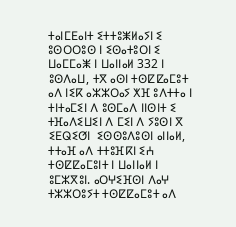ⵜⴰⵏⵎⴹⴰⵏⵜ ⵉⵜⵜⵓⵥⵍⴰⵢⵏ ⵉ ⵓⵙⵔⵔⵓⵙ ⵏ ⵉⵙⴰⵜⵓⵔⵏ ⵉ ⵡⴰⵎⵎⴰⵥ ⵏ ⵡⴰⵏⵏⴰⵍ 332 ⵏ ⵓⵙⴷⴰⵡ, ⵜⴳ ⴰⵙⵏ ⵜⵙⵇⵇⴰⵎⵓⵜ ⴰⴷ ⵏⵉⴽ ⴰⵣⵣⵔⴰⵢ ⵅⴼ ⵓⴷⵜⵜⴰ ⵏ ⵜⵏⵜⴰⵎⵉⵏ ⴷ ⵓⵙⵎⴰⴷ ⵏⵏⵙⵏⵜ ⵉ ⵜⴼⴰⴷⵉⵡⵉⵏ ⴷ ⵎⵉⵏ ⴷ ⵢⵓⵙⵏ ⴳ ⵉⴹⵕⵉⵚⵏ  ⵉⵙⵙⵓⴷⵓⵙⵏ ⴰⵏⵏⴰⵍ, ⵜⵜⴰⴼ ⴰⴷ ⵜⵜⵓⴼⴽⵏ ⵉⵄ ⵜⵙⵇⵇⴰⵎⵓⵏⵜ ⵏ ⵡⴰⵏⵏⴰⵍ ⵏ ⵓⵎⵣⴳⵓⵏ. ⴰⵔⵖⵉⴼⵙⵏ ⴷⴰⵖ ⵜⵣⵣⵔⵓⵢⵜ ⵜⵙⵇⵇⴰⵎⵓⵜ ⴰⴷ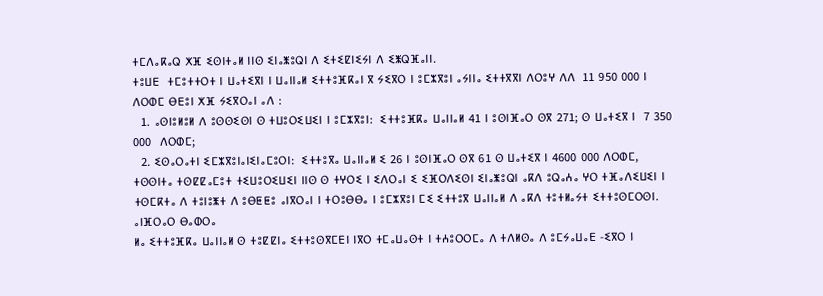ⵜⵎⴷⴰⴽⴰⵕ ⵅⴼ ⵉⵙⵏⵜⴰⵍ ⵏⵏⵙ ⵉⵏⴰⵥⵓⵕⵏ ⴷ ⵉⵜⵉⵇⵏⵉⵢⵏ ⴷ ⵉⵥⵕⴼⴰⵏⵏ.
ⵜⵓⵡⴹ  ⵜⵎⵓⵜⵜⵔⵜ ⵏ ⵡⴰⵜⵉⴳⵏ ⵏ ⵡⴰⵏⵏⴰⵍ ⵉⵜⵜⵓⴼⴽⴰⵏ ⴳ ⵢⵉⴳⵔ ⵏ ⵓⵎⵣⴳⵓⵏ ⴰⵢⵏⵏⴰ ⵉⵜⵜⴳⴳⵏ ⴷⵔⵓⵖ ⴷⴷ  11 950 000 ⵏ ⴷⵔⵀⵎ ⴱⴹⵓⵏ ⵅⴼ ⵢⵉⴳⵔⴰⵏ ⴰⴷ :
  1. ⴰⵙⵏⵓⵍⵓⵍ ⴷ ⵓⵙⵙⵉⵙⵏ ⵙ ⵜⵡⵓⵔⵉⵡⵉⵏ ⵏ ⵓⵎⵣⴳⵓⵏ:  ⵉⵜⵜⵓⴼⴽⴰ ⵡⴰⵏⵏⴰⵍ 41 ⵏ ⵓⵙⵏⴼⴰⵔ ⵙⴳ 271; ⵙ ⵡⴰⵜⵉⴳ ⵏ  7 350 000  ⴷⵔⵀⵎ;
  2. ⵉⵙⴰⵔⴰⵜⵏ ⵉⵎⵣⴳⵓⵏⴰⵏⵉⵏⴰⵎⵓⵔⵏ:  ⵉⵜⵜⵓⴳⴰ ⵡⴰⵏⵏⴰⵍ ⵉ 26 ⵏ ⵓⵙⵏⴼⴰⵔ ⵙⴳ 61 ⵙ ⵡⴰⵜⵉⴳ ⵏ 4600 000 ⴷⵔⵀⵎ,
ⵜⵙⵙⵏⵜⴰ ⵜⵙⵇⵇⴰⵎⵓⵜ ⵜⵉⵡⵓⵔⵉⵡⵉⵏ ⵏⵏⵙ ⵙ ⵜⵖⵔⵉ ⵏ ⵉⴷⵔⴰⵏ ⵉ ⵉⴼⵔⴷⵉⵙⵏ ⵉⵏⴰⵥⵓⵕⵏ ⴰⴽⴷ ⵓⵕⴰⵄⴰ ⵖⵔ ⵜⴼⴰⴷⵉⵡⵉⵏ ⵏ ⵜⵙⵎⴽⵜⴰ ⴷ ⵜⵓⵏⵓⵥⵜ ⴷ ⵓⴱⵟⵟⵓ ⴰⵏⴳⵔⴰⵏ ⵏ ⵜⵔⵓⴱⴱⴰ ⵏ ⵓⵎⵣⴳⵓⵏ ⵎⵉ ⵉⵜⵜⵓⴳ ⵡⴰⵏⵏⴰⵍ ⴷ ⴰⴽⴷ ⵜⵓⵜⵍⴰⵢⵜ ⵉⵜⵜⵓⵙⵎⵔⵙⵏ.
ⴰⵏⴼⵔⴰⵔ ⴱⴰⵀⵔⴰ
ⵍⴰ ⵉⵜⵜⵓⴼⴽⴰ ⵡⴰⵏⵏⴰⵍ ⵙ ⵜⵓⵇⵇⵏⴰ ⵉⵜⵜⵓⵙⴳⵎⴹⵏ ⵏⴳⵔ ⵜⵎⴰⵡⴰⵙⵜ ⵏ ⵜⵄⵓⵔⵔⵎⴰ ⴷ ⵜⴷⵍⵙⴰ ⴷ ⵓⵎⵢⴰⵡⴰⴹ -ⵉⴳⵔ ⵏ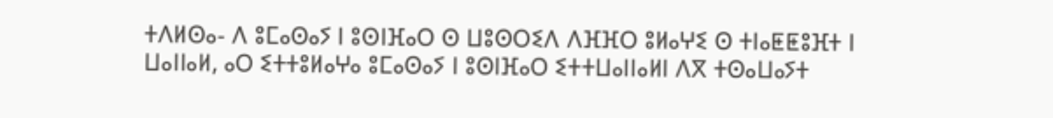ⵜⴷⵍⵙⴰ- ⴷ ⵓⵎⴰⵙⴰⵢ ⵏ ⵓⵙⵏⴼⴰⵔ ⵙ ⵡⵓⵙⵔⵉⴷ ⴷⴼⴼⵔ ⵓⵍⴰⵖⵉ ⵙ ⵜⵏⴰⵟⵟⵓⴼⵜ ⵏ ⵡⴰⵏⵏⴰⵍ, ⴰⵔ ⵉⵜⵜⵓⵍⴰⵖⴰ ⵓⵎⴰⵙⴰⵢ ⵏ ⵓⵙⵏⴼⴰⵔ ⵉⵜⵜⵡⴰⵏⵏⴰⵍⵏ ⴷⴳ ⵜⵙⴰⵡⴰⵢⵜ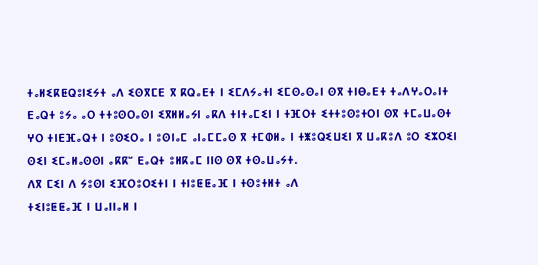ⵜⴰⵍⵉⴽⵟⵕⵓⵏⵉⵢⵜ ⴰⴷ ⵉⵙⴳⵎⴹ ⴳ ⴽⵕⴰⴹⵜ ⵏ ⵉⵎⴷⵢⴰⵜⵏ ⵉⵎⵙⴰⵙⴰⵏ ⵙⴳ ⵜⵏⴱⴰⴹⵜ ⵜⴰⴷⵖⴰⵔⴰⵏⵜ ⴹⴰⵕⵜ ⵓⵢⴰ ⴰⵔ ⵜⵜⵓⵙⵔⴰⵙⵏ ⵉⴳⵍⵍⴰⵢⵏ ⴰⴽⴷ ⵜⵏⵜⴰⵎⵉⵏ ⵏ ⵜⴼⵔⵜ ⵉⵜⵜⵓⵙⵓⵜⵔⵏ ⵙⴳ ⵜⵎⴰⵡⴰⵙⵜ ⵖⵔ ⵜⵏⴹⴼⴰⵕⵜ ⵏ ⵓⵙⵉⵔⴰ ⵏ ⵓⵙⵏⴰⵎ ⴰⵏⴰⵎⵎⴰⵙ ⴳ ⵜⵎⵀⵍⴰ ⵏ ⵜⵥⵓⵕⵉⵡⵉⵏ ⴳ ⵡⴰⴽⵓⴷ ⵓⵔ ⵉⵣⵔⵉⵏ ⵙⵉⵏ ⵉⵎⴰⵍⴰⵙⵙⵏ ⴰⴽⴽⵯ ⴹⴰⵕⵜ ⵓⵍⴽⴰⵎ ⵏⵏⵙ ⵙⴳ ⵜⵙⴰⵡⴰⵢⵜ.
ⴷⴳ ⵎⵉⵏ ⴷ ⵢⵓⵙⵏ ⵉⴼⵔⵓⵔⵉⵜⵏ ⵏ ⵜⵏⵓⵟⵟⴰⴼ ⵏ ⵜⵙⵓⵜⵍⵜ ⴰⴷ
ⵜⵉⵏⵓⵟⵟⴰⴼ ⵏ ⵡⴰⵏⵏⴰⵍ ⵏ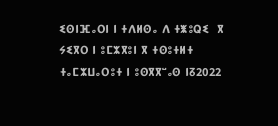ⵉⵙⵏⴼⴰⵔⵏ ⵏ ⵜⴷⵍⵙⴰ ⴷ ⵜⵥⵓⵕⵉ  ⴳ ⵢⵉⴳⵔ ⵏ ⵓⵎⵣⴳⵓⵏ ⴳ ⵜⵙⵓⵜⵍⵜ ⵜⴰⵎⵣⵡⴰⵔⵓⵜ ⵏ ⵓⵙⴳⴳⵯⴰⵙ ⵏⵒ2022